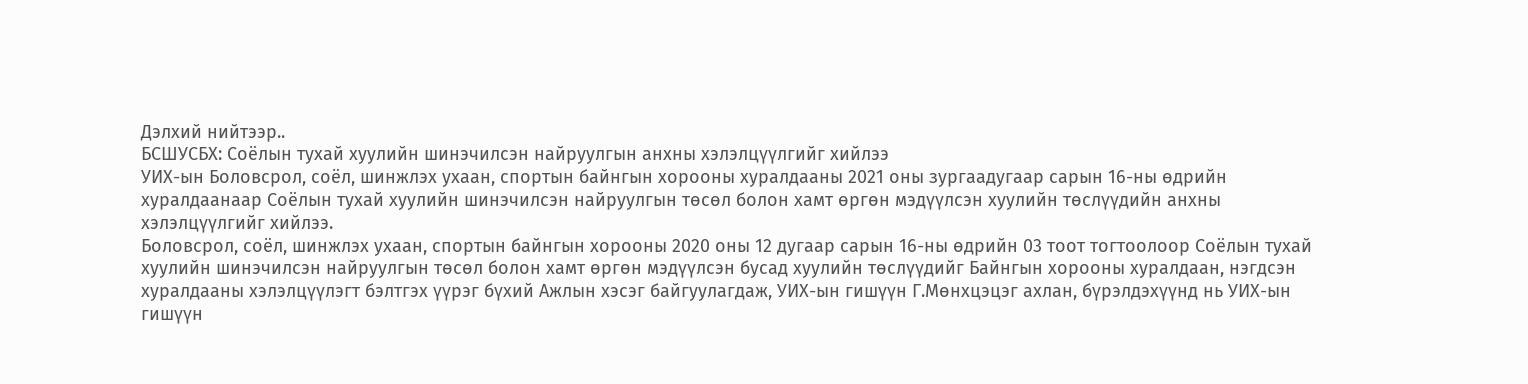Дэлхий нийтээр..
БСШУСБХ: Соёлын тухай хуулийн шинэчилсэн найруулгын анхны хэлэлцүүлгийг хийлээ
УИХ-ын Боловсрол, соёл, шинжлэх ухаан, спортын байнгын хорооны хуралдааны 2021 оны зургаадугаар сарын 16-ны өдрийн хуралдаанаар Соёлын тухай хуулийн шинэчилсэн найруулгын төсөл болон хамт өргөн мэдүүлсэн хуулийн төслүүдийн анхны хэлэлцүүлгийг хийлээ.
Боловсрол, соёл, шинжлэх ухаан, спортын байнгын хорооны 2020 оны 12 дугаар сарын 16-ны өдрийн 03 тоот тогтоолоор Соёлын тухай хуулийн шинэчилсэн найруулгын төсөл болон хамт өргөн мэдүүлсэн бусад хуулийн төслүүдийг Байнгын хорооны хуралдаан, нэгдсэн хуралдааны хэлэлцүүлэгт бэлтгэх үүрэг бүхий Ажлын хэсэг байгуулагдаж, УИХ-ын гишүүн Г.Мөнхцэцэг ахлан, бүрэлдэхүүнд нь УИХ-ын гишүүн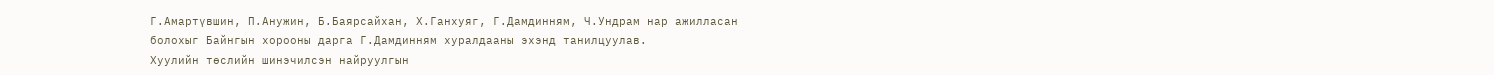Г.Амартүвшин, П.Анужин, Б.Баярсайхан, Х.Ганхуяг, Г.Дамдинням, Ч.Ундрам нар ажилласан болохыг Байнгын хорооны дарга Г.Дамдинням хуралдааны эхэнд танилцуулав.
Хуулийн төслийн шинэчилсэн найруулгын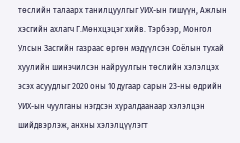төслийн талаарх танилцуулгыг УИХ-ын гишүүн, Ажлын хэсгийн ахлагч Г.Мөнхцэцэг хийв. Тэрбээр, Монгол Улсын Засгийн газраас өргөн мэдүүлсэн Соёлын тухай хуулийн шинэчилсэн найруулгын төслийн хэлэлцэх эсэх асуудлыг 2020 оны 10 дугаар сарын 23-ны өдрийн УИХ-ын чуулганы нэгдсэн хуралдаанаар хэлэлцэн шийдвэрлэж, анхны хэлэлцүүлэгт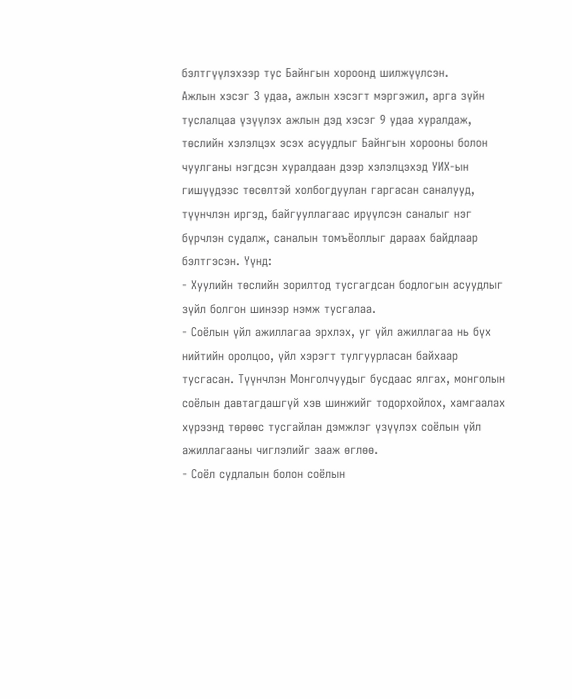бэлтгүүлэхээр тус Байнгын хороонд шилжүүлсэн.
Ажлын хэсэг 3 удаа, ажлын хэсэгт мэргэжил, арга зүйн туслалцаа үзүүлэх ажлын дэд хэсэг 9 удаа хуралдаж, төслийн хэлэлцэх эсэх асуудлыг Байнгын хорооны болон чуулганы нэгдсэн хуралдаан дээр хэлэлцэхэд УИХ-ын гишүүдээс төсөлтэй холбогдуулан гаргасан саналууд, түүнчлэн иргэд, байгууллагаас ирүүлсэн саналыг нэг бүрчлэн судалж, саналын томъёоллыг дараах байдлаар бэлтгэсэн. Үүнд:
- Хуулийн төслийн зорилтод тусгагдсан бодлогын асуудлыг зүйл болгон шинээр нэмж тусгалаа.
- Соёлын үйл ажиллагаа эрхлэх, уг үйл ажиллагаа нь бүх нийтийн оролцоо, үйл хэрэгт тулгуурласан байхаар тусгасан. Түүнчлэн Монголчуудыг бусдаас ялгах, монголын соёлын давтагдашгүй хэв шинжийг тодорхойлох, хамгаалах хүрээнд төрөөс тусгайлан дэмжлэг үзүүлэх соёлын үйл ажиллагааны чиглэлийг зааж өглөө.
- Соёл судлалын болон соёлын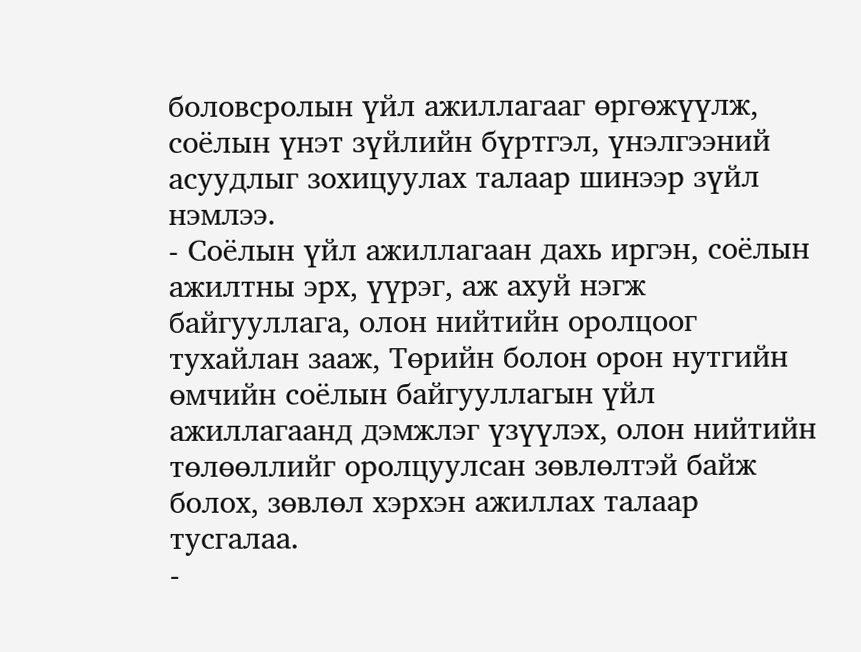боловсролын үйл ажиллагааг өргөжүүлж, соёлын үнэт зүйлийн бүртгэл, үнэлгээний асуудлыг зохицуулах талаар шинээр зүйл нэмлээ.
- Соёлын үйл ажиллагаан дахь иргэн, соёлын ажилтны эрх, үүрэг, аж ахуй нэгж байгууллага, олон нийтийн оролцоог тухайлан зааж, Төрийн болон орон нутгийн өмчийн соёлын байгууллагын үйл ажиллагаанд дэмжлэг үзүүлэх, олон нийтийн төлөөллийг оролцуулсан зөвлөлтэй байж болох, зөвлөл хэрхэн ажиллах талаар тусгалаа.
-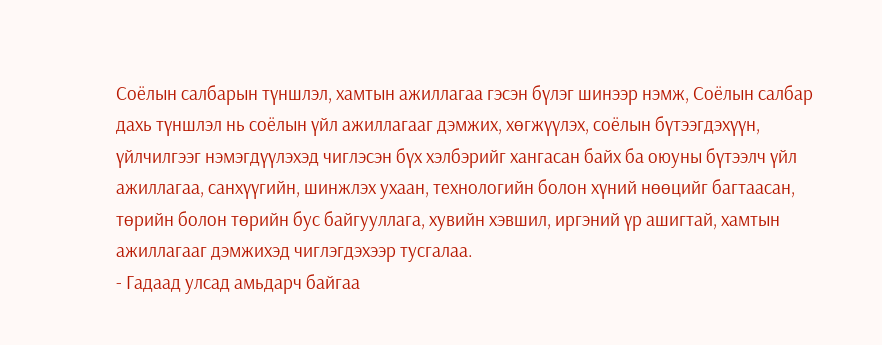Соёлын салбарын түншлэл, хамтын ажиллагаа гэсэн бүлэг шинээр нэмж, Соёлын салбар дахь түншлэл нь соёлын үйл ажиллагааг дэмжих, хөгжүүлэх, соёлын бүтээгдэхүүн, үйлчилгээг нэмэгдүүлэхэд чиглэсэн бүх хэлбэрийг хангасан байх ба оюуны бүтээлч үйл ажиллагаа, санхүүгийн, шинжлэх ухаан, технологийн болон хүний нөөцийг багтаасан, төрийн болон төрийн бус байгууллага, хувийн хэвшил, иргэний үр ашигтай, хамтын ажиллагааг дэмжихэд чиглэгдэхээр тусгалаа.
- Гадаад улсад амьдарч байгаа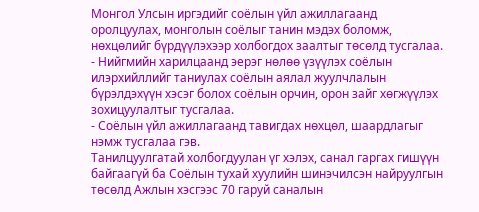Монгол Улсын иргэдийг соёлын үйл ажиллагаанд оролцуулах, монголын соёлыг танин мэдэх боломж, нөхцөлийг бүрдүүлэхээр холбогдох заалтыг төсөлд тусгалаа.
- Нийгмийн харилцаанд эерэг нөлөө үзүүлэх соёлын илэрхийллийг таниулах соёлын аялал жуулчлалын бүрэлдэхүүн хэсэг болох соёлын орчин, орон зайг хөгжүүлэх зохицуулалтыг тусгалаа.
- Соёлын үйл ажиллагаанд тавигдах нөхцөл, шаардлагыг нэмж тусгалаа гэв.
Танилцуулгатай холбогдуулан үг хэлэх, санал гаргах гишүүн байгаагүй ба Соёлын тухай хуулийн шинэчилсэн найруулгын төсөлд Ажлын хэсгээс 70 гаруй саналын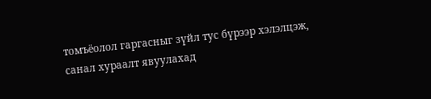томъёолол гаргасныг зүйл тус бүрээр хэлэлцэж, санал хураалт явуулахад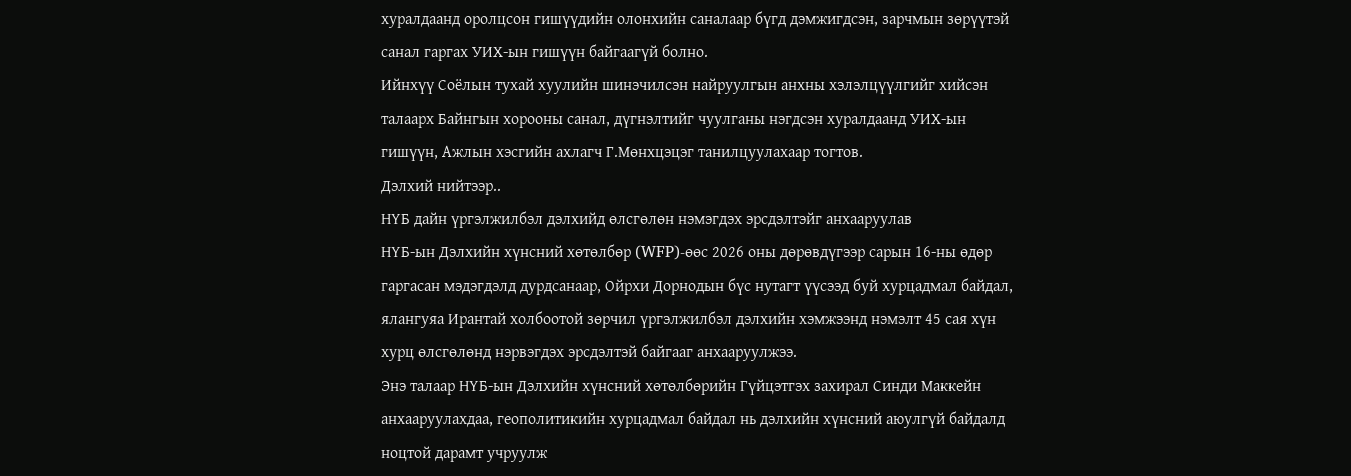хуралдаанд оролцсон гишүүдийн олонхийн саналаар бүгд дэмжигдсэн, зарчмын зөрүүтэй санал гаргах УИХ-ын гишүүн байгаагүй болно.
Ийнхүү Соёлын тухай хуулийн шинэчилсэн найруулгын анхны хэлэлцүүлгийг хийсэн талаарх Байнгын хорооны санал, дүгнэлтийг чуулганы нэгдсэн хуралдаанд УИХ-ын гишүүн, Ажлын хэсгийн ахлагч Г.Мөнхцэцэг танилцуулахаар тогтов.
Дэлхий нийтээр..
НҮБ дайн үргэлжилбэл дэлхийд өлсгөлөн нэмэгдэх эрсдэлтэйг анхааруулав
НҮБ-ын Дэлхийн хүнсний хөтөлбөр (WFP)-өөс 2026 оны дөрөвдүгээр сарын 16-ны өдөр гаргасан мэдэгдэлд дурдсанаар, Ойрхи Дорнодын бүс нутагт үүсээд буй хурцадмал байдал, ялангуяа Ирантай холбоотой зөрчил үргэлжилбэл дэлхийн хэмжээнд нэмэлт 45 сая хүн хурц өлсгөлөнд нэрвэгдэх эрсдэлтэй байгааг анхааруулжээ.
Энэ талаар НҮБ-ын Дэлхийн хүнсний хөтөлбөрийн Гүйцэтгэх захирал Синди Маккейн анхааруулахдаа, геополитикийн хурцадмал байдал нь дэлхийн хүнсний аюулгүй байдалд ноцтой дарамт учруулж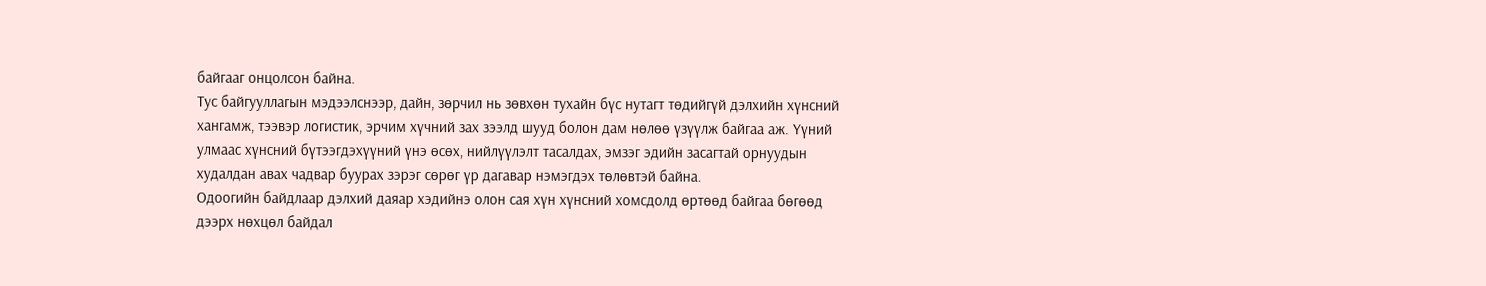байгааг онцолсон байна.
Тус байгууллагын мэдээлснээр, дайн, зөрчил нь зөвхөн тухайн бүс нутагт төдийгүй дэлхийн хүнсний хангамж, тээвэр логистик, эрчим хүчний зах зээлд шууд болон дам нөлөө үзүүлж байгаа аж. Үүний улмаас хүнсний бүтээгдэхүүний үнэ өсөх, нийлүүлэлт тасалдах, эмзэг эдийн засагтай орнуудын худалдан авах чадвар буурах зэрэг сөрөг үр дагавар нэмэгдэх төлөвтэй байна.
Одоогийн байдлаар дэлхий даяар хэдийнэ олон сая хүн хүнсний хомсдолд өртөөд байгаа бөгөөд дээрх нөхцөл байдал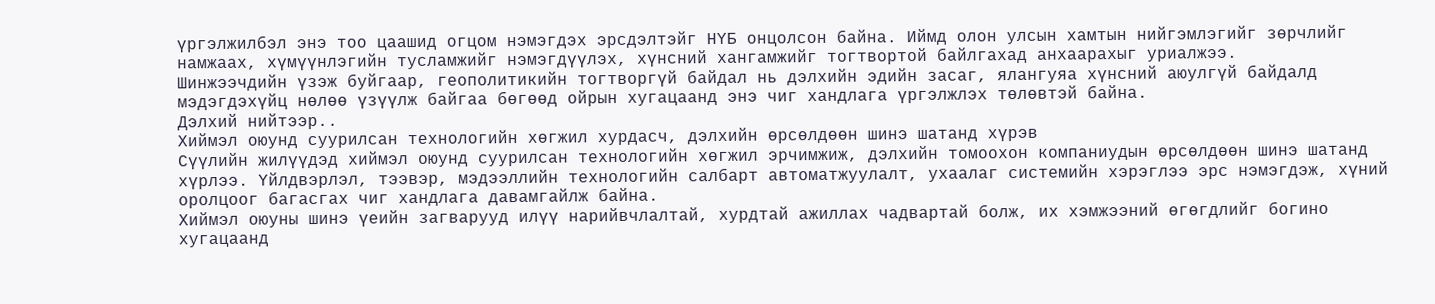үргэлжилбэл энэ тоо цаашид огцом нэмэгдэх эрсдэлтэйг НҮБ онцолсон байна. Иймд олон улсын хамтын нийгэмлэгийг зөрчлийг намжаах, хүмүүнлэгийн тусламжийг нэмэгдүүлэх, хүнсний хангамжийг тогтвортой байлгахад анхаарахыг уриалжээ.
Шинжээчдийн үзэж буйгаар, геополитикийн тогтворгүй байдал нь дэлхийн эдийн засаг, ялангуяа хүнсний аюулгүй байдалд мэдэгдэхүйц нөлөө үзүүлж байгаа бөгөөд ойрын хугацаанд энэ чиг хандлага үргэлжлэх төлөвтэй байна.
Дэлхий нийтээр..
Хиймэл оюунд суурилсан технологийн хөгжил хурдасч, дэлхийн өрсөлдөөн шинэ шатанд хүрэв
Сүүлийн жилүүдэд хиймэл оюунд суурилсан технологийн хөгжил эрчимжиж, дэлхийн томоохон компаниудын өрсөлдөөн шинэ шатанд хүрлээ. Үйлдвэрлэл, тээвэр, мэдээллийн технологийн салбарт автоматжуулалт, ухаалаг системийн хэрэглээ эрс нэмэгдэж, хүний оролцоог багасгах чиг хандлага давамгайлж байна.
Хиймэл оюуны шинэ үеийн загварууд илүү нарийвчлалтай, хурдтай ажиллах чадвартай болж, их хэмжээний өгөгдлийг богино хугацаанд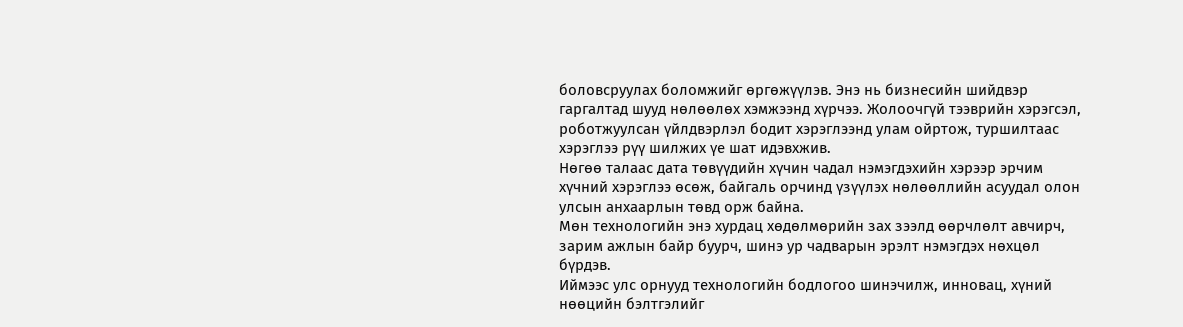боловсруулах боломжийг өргөжүүлэв. Энэ нь бизнесийн шийдвэр гаргалтад шууд нөлөөлөх хэмжээнд хүрчээ. Жолоочгүй тээврийн хэрэгсэл, роботжуулсан үйлдвэрлэл бодит хэрэглээнд улам ойртож, туршилтаас хэрэглээ рүү шилжих үе шат идэвхжив.
Нөгөө талаас дата төвүүдийн хүчин чадал нэмэгдэхийн хэрээр эрчим хүчний хэрэглээ өсөж, байгаль орчинд үзүүлэх нөлөөллийн асуудал олон улсын анхаарлын төвд орж байна.
Мөн технологийн энэ хурдац хөдөлмөрийн зах зээлд өөрчлөлт авчирч, зарим ажлын байр буурч, шинэ ур чадварын эрэлт нэмэгдэх нөхцөл бүрдэв.
Иймээс улс орнууд технологийн бодлогоо шинэчилж, инновац, хүний нөөцийн бэлтгэлийг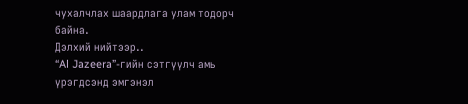чухалчлах шаардлага улам тодорч байна.
Дэлхий нийтээр..
“Al Jazeera”-гийн сэтгүүлч амь үрэгдсэнд эмгэнэл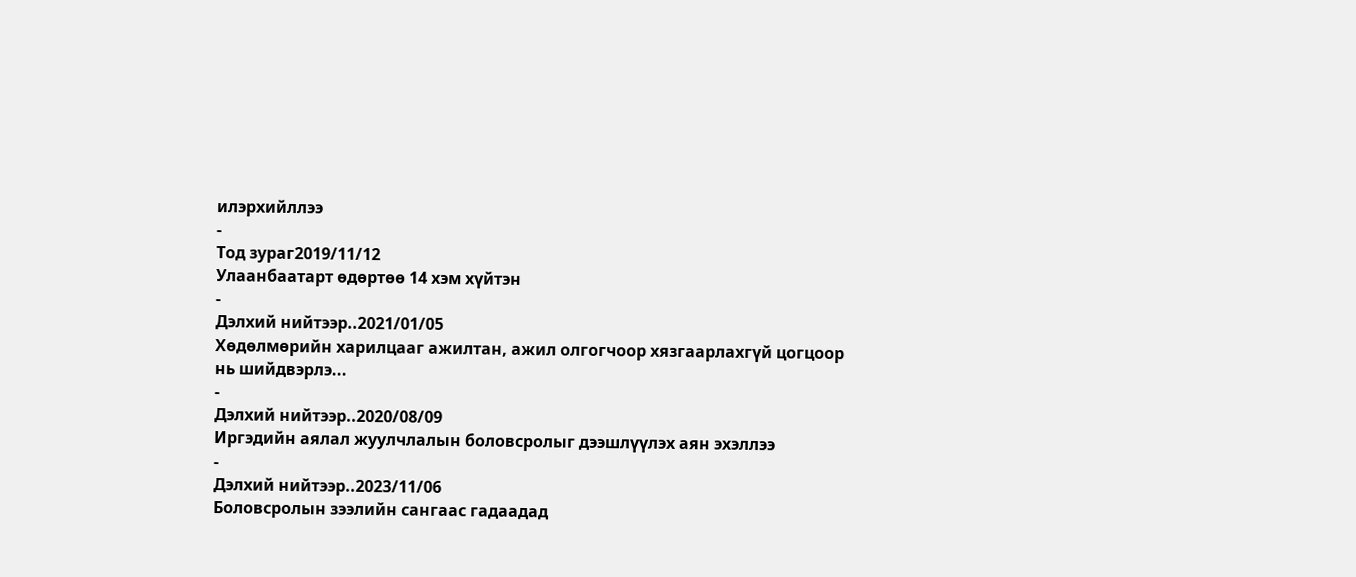илэрхийллээ
-
Тод зураг2019/11/12
Улаанбаатарт өдөртөө 14 хэм хүйтэн
-
Дэлхий нийтээр..2021/01/05
Хөдөлмөрийн харилцааг ажилтан, ажил олгогчоор хязгаарлахгүй цогцоор нь шийдвэрлэ...
-
Дэлхий нийтээр..2020/08/09
Иргэдийн аялал жуулчлалын боловсролыг дээшлүүлэх аян эхэллээ
-
Дэлхий нийтээр..2023/11/06
Боловсролын зээлийн сангаас гадаадад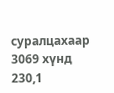суралцахаар 3069 хүнд 230,1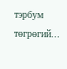тэрбум төгрөгий...